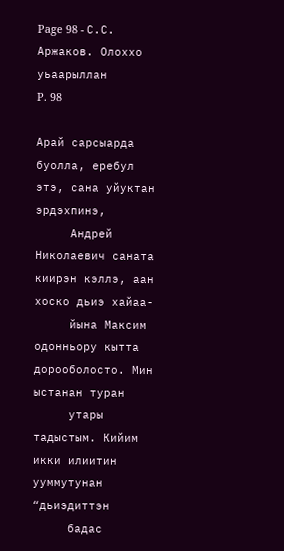Page 98 - С.С. Аржаков. Олоххо уьаарыллан
P. 98

Арай сарсыарда буолла, еребул этэ, сана уйуктан эрдэхпинэ,
     Андрей Николаевич саната киирэн кэллэ, аан хоско дьиэ хайаа-
     йына Максим одонньору кытта дорооболосто. Мин ыстанан туран
     утары тадыстым. Кийим икки илиитин ууммутунан “дьиэдиттэн
     бадас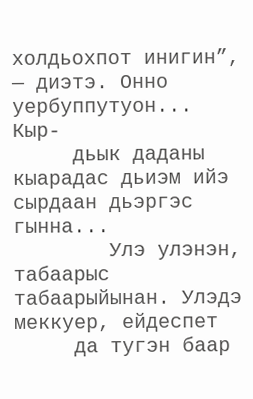холдьохпот инигин”, — диэтэ. Онно уербуппутуон... Кыр-
     дьык даданы кыарадас дьиэм ийэ сырдаан дьэргэс гынна...
        Улэ улэнэн, табаарыс табаарыйынан. Улэдэ меккуер, ейдеспет
     да тугэн баар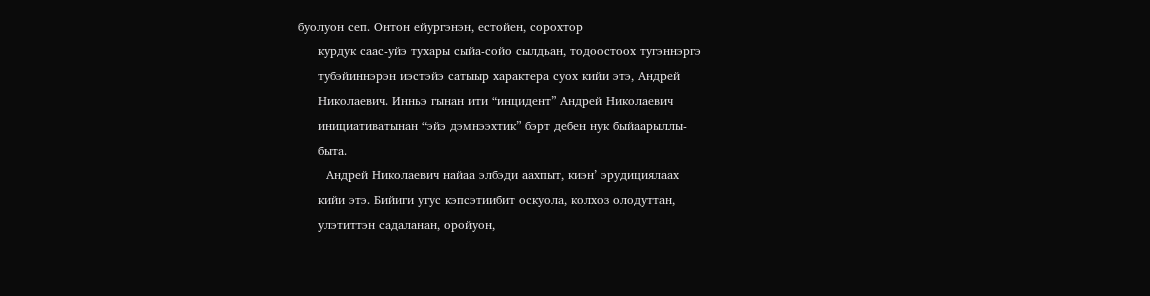буолуон сеп. Онтон ейургэнэн, естойен, сорохтор
     курдук саас-уйэ тухары сыйа-сойо сылдьан, тодоостоох тугэннэргэ
     тубэйиннэрэн иэстэйэ сатыыр характера суох кийи этэ, Андрей
     Николаевич. Инньэ гынан ити “инцидент” Андрей Николаевич
     инициативатынан “эйэ дэмнээхтик” бэрт дебен нук быйаарыллы-
     быта.
       Андрей Николаевич найаа элбэди аахпыт, киэн’ эрудициялаах
     кийи этэ. Бийиги угус кэпсэтиибит оскуола, колхоз олодуттан,
     улэтиттэн садаланан, оройуон,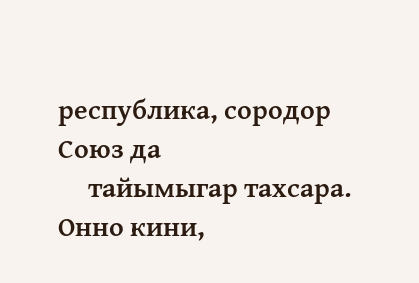республика, сородор Союз да
     тайымыгар тахсара. Онно кини,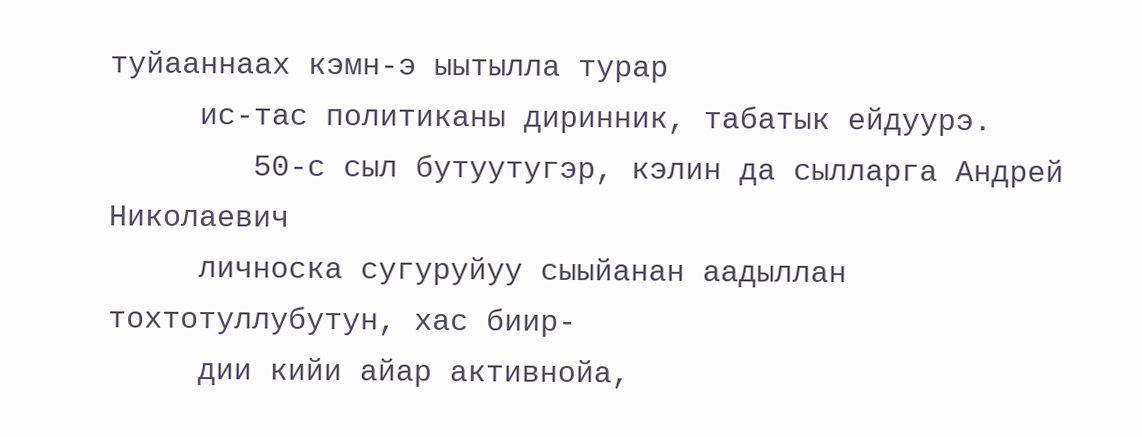туйааннаах кэмн-э ыытылла турар
     ис-тас политиканы диринник, табатык ейдуурэ.
        50-с сыл бутуутугэр, кэлин да сылларга Андрей Николаевич
     личноска сугуруйуу сыыйанан аадыллан тохтотуллубутун, хас биир-
     дии кийи айар активнойа,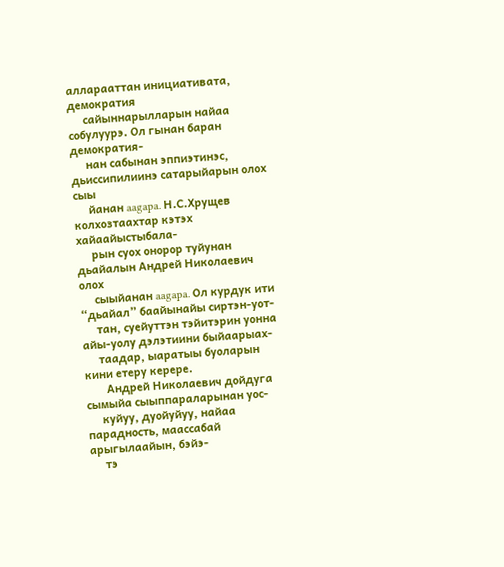алларааттан инициативата, демократия
     сайыннарылларын найаа собулуурэ. Ол гынан баран демократия-
     нан сабынан эппиэтинэс, дьиссипилиинэ сатарыйарын олох сыы
     йанан aagapa. Н.С.Хрущев колхозтаахтар кэтэх хайаайыстыбала-
     рын суох онорор туйунан дьайалын Андрей Николаевич олох
     сыыйанан aagapa. Ол курдук ити “дьайал” баайынайы сиртэн-уот-
     тан, суейуттэн тэйитэрин уонна айы-уолу дэлэтиини быйаарыах-
     таадар, ыаратыы буоларын кини етеру керере.
       Андрей Николаевич дойдуга сымыйа сыыппараларынан уос-
     куйуу, дуойуйуу, найаа парадность, маассабай арыгылаайын, бэйэ-
     тэ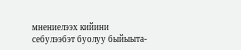мнениелээх кийини себулээбэт буолуу быйыыта-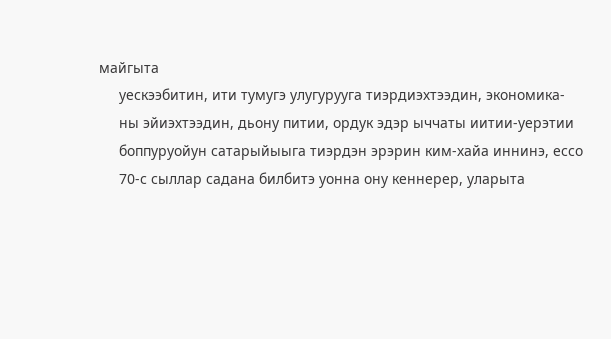майгыта
     уескээбитин, ити тумугэ улугурууга тиэрдиэхтээдин, экономика-
     ны эйиэхтээдин, дьону питии, ордук эдэр ыччаты иитии-уерэтии
     боппуруойун сатарыйыыга тиэрдэн эрэрин ким-хайа иннинэ, ессо
     70-с сыллар садана билбитэ уонна ону кеннерер, уларыта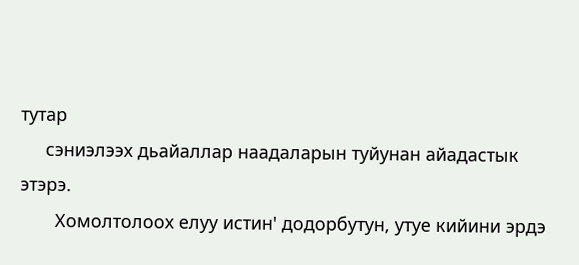тутар
     сэниэлээх дьайаллар наадаларын туйунан айадастык этэрэ.
       Хомолтолоох елуу истин' додорбутун, утуе кийини эрдэ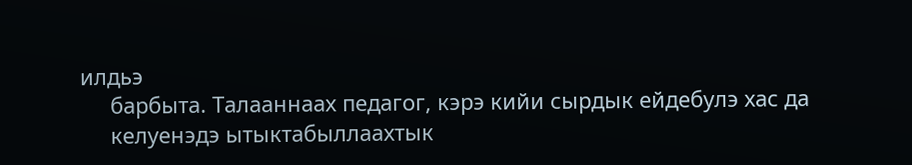илдьэ
     барбыта. Талааннаах педагог, кэрэ кийи сырдык ейдебулэ хас да
     келуенэдэ ытыктабыллаахтык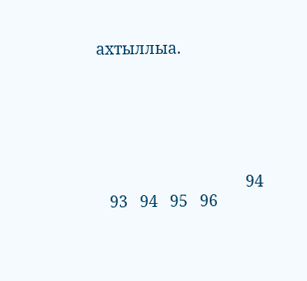ахтыллыа.






                                     94
   93   94   95   96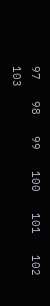97   98   99   100   101   102   103